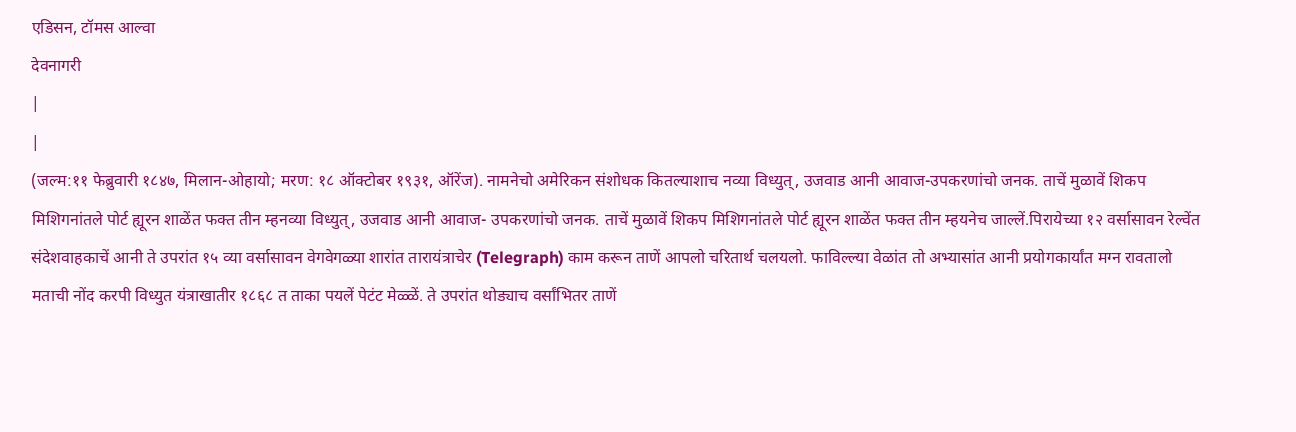एडिसन, टॉमस आल्वा
देवनागरी
|
|
(जल्म:११ फेब्रुवारी १८४७, मिलान-ओहायो; मरण: १८ ऑक्टोबर १९३१, ऑरेंज). नामनेचो अमेरिकन संशोधक कितल्याशाच नव्या विध्युत्, उजवाड आनी आवाज-उपकरणांचो जनक. ताचें मुळावें शिकप मिशिगनांतले पोर्ट ह्यूरन शाळेंत फक्त तीन म्हनव्या विध्युत्, उजवाड आनी आवाज- उपकरणांचो जनक. ताचें मुळावें शिकप मिशिगनांतले पोर्ट ह्यूरन शाळेंत फक्त तीन म्हयनेच जाल्लें.पिरायेच्या १२ वर्सासावन रेल्वेंत संदेशवाहकाचें आनी ते उपरांत १५ व्या वर्सासावन वेगवेगळ्या शारांत तारायंत्राचेर (Telegraph) काम करून ताणें आपलो चरितार्थ चलयलो. फाविल्ल्या वेळांत तो अभ्यासांत आनी प्रयोगकार्यांत मग्न रावतालो मताची नोंद करपी विध्युत यंत्राखातीर १८६८ त ताका पयलें पेटंट मेळ्ळें. ते उपरांत थोड्याच वर्सांभितर ताणें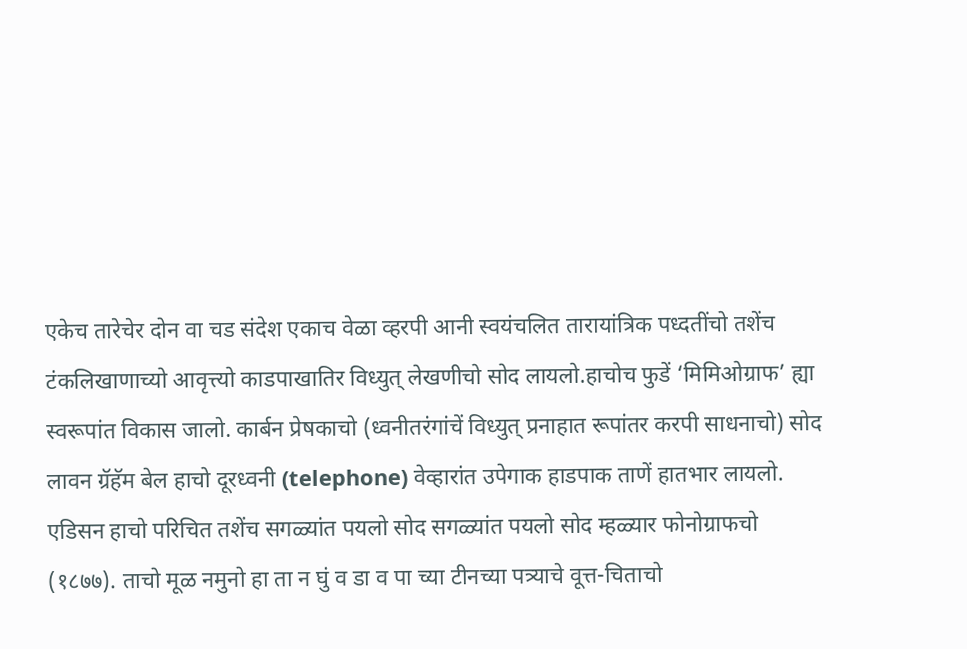एकेच तारेचेर दोन वा चड संदेश एकाच वेळा व्हरपी आनी स्वयंचलित तारायांत्रिक पध्दतींचो तशेंच टंकलिखाणाच्यो आवृत्त्यो काडपाखातिर विध्युत् लेखणीचो सोद लायलो.हाचोच फुडें ‘मिमिओग्राफ’ ह्या स्वरूपांत विकास जालो. कार्बन प्रेषकाचो (ध्वनीतरंगांचें विध्युत् प्रनाहात रूपांतर करपी साधनाचो) सोद लावन ग्रॅहॅम बेल हाचो दूरध्वनी (telephone) वेव्हारांत उपेगाक हाडपाक ताणें हातभार लायलो.
एडिसन हाचो परिचित तशेंच सगळ्यांत पयलो सोद सगळ्यांत पयलो सोद म्हळ्यार फोनोग्राफचो (१८७७). ताचो मूळ नमुनो हा ता न घुं व डा व पा च्या टीनच्या पत्र्याचे वूत्त-चिताचो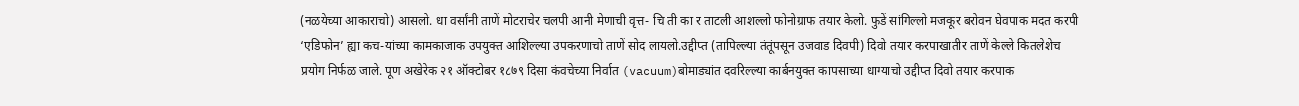(नळयेच्या आकाराचो) आसलो. धा वर्सांनी ताणें मोटराचेर चलपी आनी मेणाची वृत्त- चि ती का र ताटली आशल्लो फोनोग्राफ तयार केलो. फुडें सांगिल्लो मजकूर बरोवन घेवपाक मदत करपी ‘एडिफोन’ ह्या कच-यांच्या कामकाजाक उपयुक्त आशिल्ल्या उपकरणाचो ताणें सोद लायलो.उद्दीप्त (तापिल्ल्या तंतूंपसून उजवाड दिवपी) दिवो तयार करपाखातीर ताणें केल्ले कितलेशेच प्रयोग निर्फळ जाले. पूण अखेरेक २१ ऑक्टोबर १८७९ दिसा कंवचेच्या निर्वात (vacuum)बोमाड्यांत दवरिल्ल्या कार्बनयुक्त कापसाच्या धाग्याचो उद्दीप्त दिवो तयार करपाक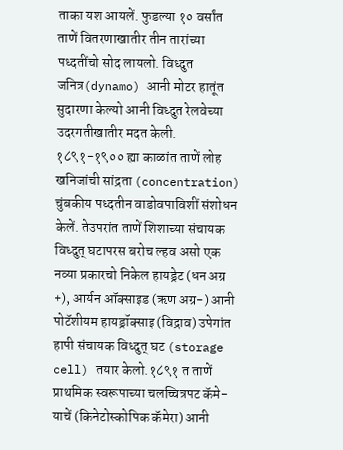ताका यश आयलें. फुडल्या १० वर्सांत ताणें वितरणाखातीर तीन तारांच्या पध्दतींचो सोद लायलो. विध्दुत जनित्र(dynamo) आनी मोटर हातूंत सुदारणा केल्यो आनी विध्दुत रेलवेच्या उदरगतीखातीर मदत केली.
१८९१-१९०० ह्या काळांत ताणें लोह खनिजांची सांद्रता (concentration) चुंबकीय पध्दतीन वाडोवपाविशीं संशोधन केलें. तेउपरांत ताणें शिशाच्या संचायक विध्दुत् घटापरस बरोच ल्हव असो एक नव्या प्रकारचो निकेल हायड्रेट (धन अग्र +), आर्यन ऑक्साइड (ऋण अग्र-) आनी पोटॅशीयम हायड्रॉक्साइ (विद्राव) उपेगांत हापी संचायक विध्दुत् घट (storage cell) तयार केलो.१८९१ त ताणें प्राथमिक स्वरूपाच्या चलच्चित्रपट कॅमे-याचें (किनेटोस्कोपिक कॅमेरा) आनी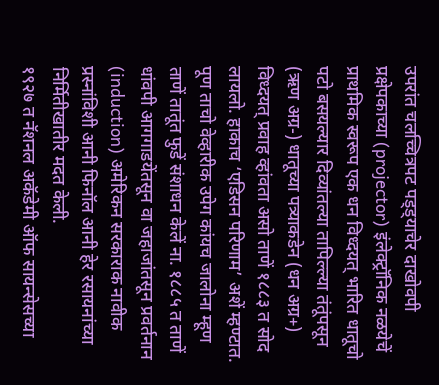उपरांत चलच्चित्रपट पड्ड्याचेर दाखोवपी प्रक्षेपकाच्या (projector) इंलेक्ट्रॉनिक नळयेचें प्राथमिक स्वरूप एक धन विध्दयत् भारित धातूचो पटो बसयल्यार दिव्यांतल्या तापिल्ल्या तंतूंपसून (ऋण अग्र-) धातूच्या पत्र्याकडेन (धन अग्र+) विध्दयत् प्रवाह व्हांवता असो ताणें १८८३ त सोद लायलो. हाकाच ‘एडिसन परिणाम’ अशें म्हण्टात. पूण ताचो वेव्हारीक उपेग कांयच जालोना म्हूण ताणें तातूंत फुडें संशाधन केलें ना. १८८५ त ताणें धांवपी आगगाडयेंतसून वा जहाजांतसून प्रवर्तनान (induction) अमेरिकन सरकाराक नावीक प्रस्नांविशी आनी फिनॉल आनी हेर रसायनांच्या निर्मितीखातीर मदत केली.
१९२७ त नॅशनल अकॅडेमी ऑफ सायन्सेसच्या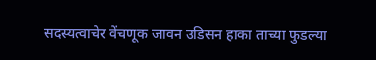सदस्यत्वाचेर वेंचणूक जावन उडिसन हाका ताच्या फुडल्या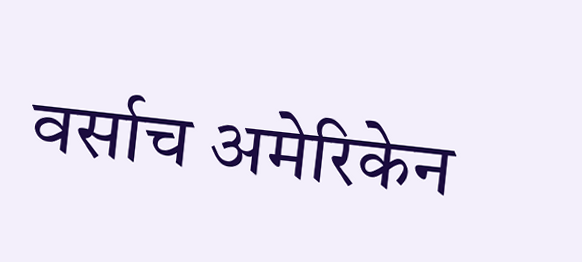वर्साच अमेरिकेन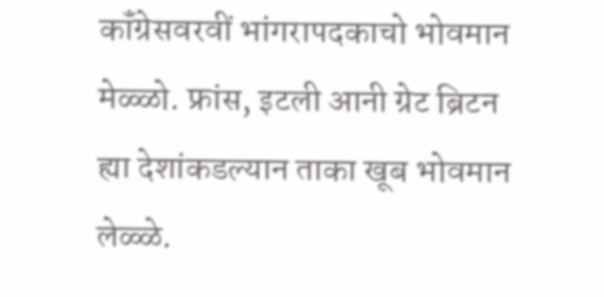कॉंग्रेसवरवीं भांगरापदकाचो भोवमान मेळ्ळो. फ्रांस, इटली आनी ग्रेट ब्रिटन ह्या देशांकडल्यान ताका खूब भोवमान लेळ्ळे.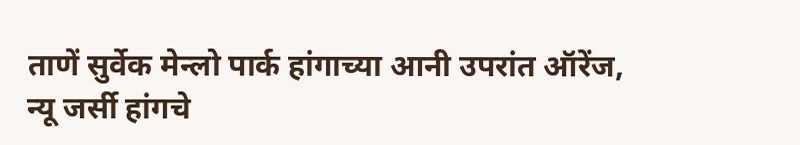ताणें सुर्वेक मेन्लो पार्क हांगाच्या आनी उपरांत ऑरेंज, न्यू जर्सी हांगचे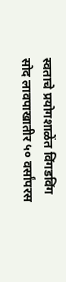स्वताचे प्रयोगशाळेंत विंगडविंग सोद लावपाखातीर ५० वर्सांपरस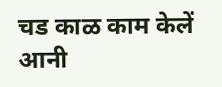चड काळ काम केलें आनी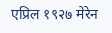एप्रिल १९२७ मेरेन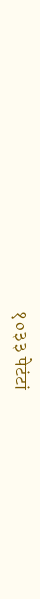१०३३ पेटंटां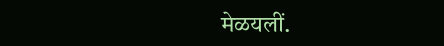मेळयलीं.